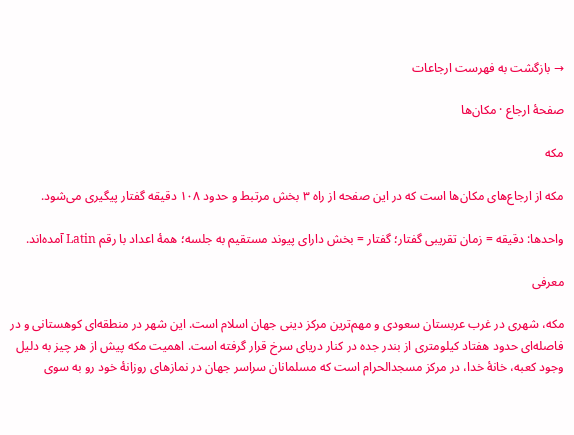→ بازگشت به فهرست ارجاعات

صفحهٔ ارجاع · مکان‌ها

مکه

مکه از ارجاع‌های مکان‌ها است که در این صفحه از راه ۳ بخش مرتبط و حدود ۱۰۸ دقیقه گفتار پیگیری می‌شود.

واحدها: دقیقه = زمان تقریبی گفتار؛ گفتار = بخش دارای پیوند مستقیم به جلسه؛ همهٔ اعداد با رقم Latin آمده‌اند.

معرفی

مکه، شهری در غرب عربستان سعودی و مهم‌ترین مرکز دینی جهان اسلام است. این شهر در منطقه‌ای کوهستانی و در فاصله‌ای حدود هفتاد کیلومتری از بندر جده در کنار دریای سرخ قرار گرفته است. اهمیت مکه پیش از هر چیز به دلیل وجود کعبه، خانهٔ خدا، در مرکز مسجدالحرام است که مسلمانان سراسر جهان در نمازهای روزانهٔ خود رو به سوی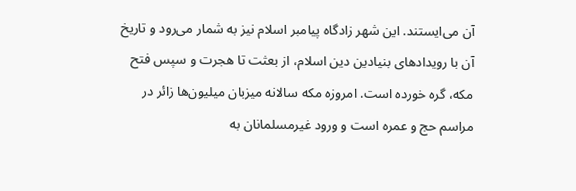آن می‌ایستند. این شهر زادگاه پیامبر اسلام نیز به شمار می‌رود و تاریخ آن با رویدادهای بنیادین دین اسلام، از بعثت تا هجرت و سپس فتح مکه، گره خورده است. امروزه مکه سالانه میزبان میلیون‌ها زائر در مراسم حج و عمره است و ورود غیرمسلمانان به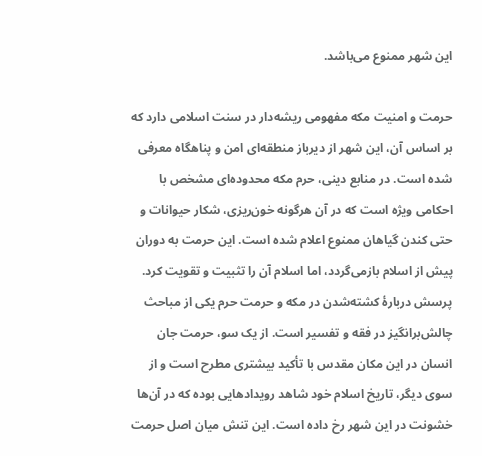این شهر ممنوع می‌باشد.

حرمت و امنیت مکه مفهومی ریشه‌دار در سنت اسلامی دارد که بر اساس آن، این شهر از دیرباز منطقه‌ای امن و پناهگاه معرفی شده است. در منابع دینی، حرم مکه محدوده‌ای مشخص با احکامی ویژه است که در آن هرگونه خون‌ریزی، شکار حیوانات و حتی کندن گیاهان ممنوع اعلام شده است. این حرمت به دوران پیش از اسلام بازمی‌گردد، اما اسلام آن را تثبیت و تقویت کرد. پرسش دربارهٔ کشته‌شدن در مکه و حرمت حرم یکی از مباحث چالش‌برانگیز در فقه و تفسیر است. از یک سو، حرمت جان انسان در این مکان مقدس با تأکید بیشتری مطرح است و از سوی دیگر، تاریخ اسلام خود شاهد رویدادهایی بوده که در آن‌ها خشونت در این شهر رخ داده است. این تنش میان اصل حرمت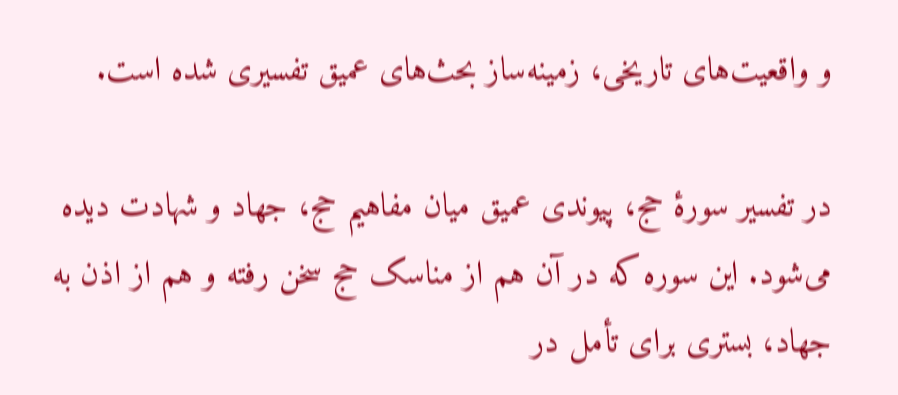و واقعیت‌های تاریخی، زمینه‌ساز بحث‌های عمیق تفسیری شده است.

در تفسیر سورهٔ حج، پیوندی عمیق میان مفاهیم حج، جهاد و شهادت دیده می‌شود. این سوره که در آن هم از مناسک حج سخن رفته و هم از اذن به جهاد، بستری برای تأمل در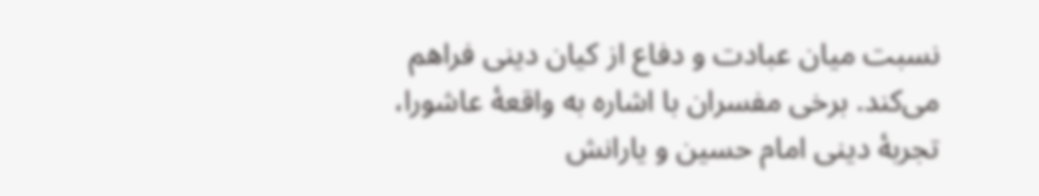نسبت میان عبادت و دفاع از کیان دینی فراهم می‌کند. برخی مفسران با اشاره به واقعهٔ عاشورا، تجربهٔ دینی امام حسین و یارانش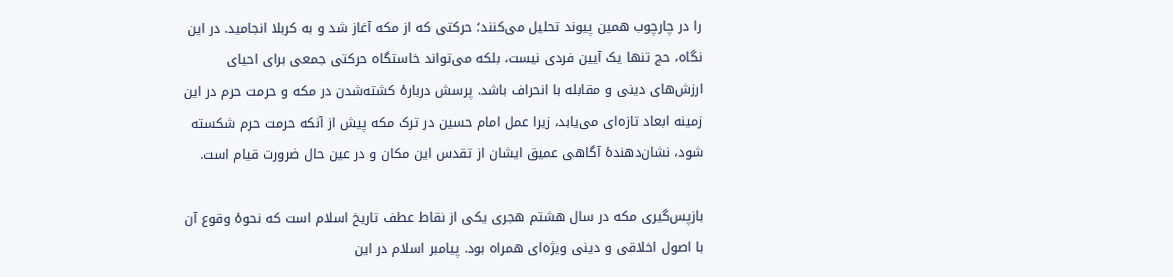را در چارچوب همین پیوند تحلیل می‌کنند؛ حرکتی که از مکه آغاز شد و به کربلا انجامید. در این نگاه، حج تنها یک آیین فردی نیست، بلکه می‌تواند خاستگاه حرکتی جمعی برای احیای ارزش‌های دینی و مقابله با انحراف باشد. پرسش دربارهٔ کشته‌شدن در مکه و حرمت حرم در این زمینه ابعاد تازه‌ای می‌یابد، زیرا عمل امام حسین در ترک مکه پیش از آنکه حرمت حرم شکسته شود، نشان‌دهندهٔ آگاهی عمیق ایشان از تقدس این مکان و در عین حال ضرورت قیام است.

بازپس‌گیری مکه در سال هشتم هجری یکی از نقاط عطف تاریخ اسلام است که نحوهٔ وقوع آن با اصول اخلاقی و دینی ویژه‌ای همراه بود. پیامبر اسلام در این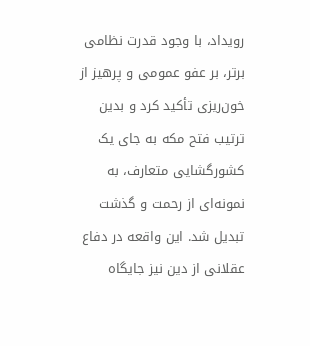رویداد، با وجود قدرت نظامی برتر، بر عفو عمومی و پرهیز از خون‌ریزی تأکید کرد و بدین ترتیب فتح مکه به جای یک کشورگشایی متعارف، به نمونه‌ای از رحمت و گذشت تبدیل شد. این واقعه در دفاع عقلانی از دین نیز جایگاه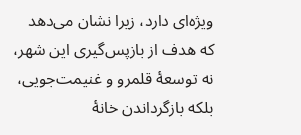ویژه‌ای دارد، زیرا نشان می‌دهد که هدف از بازپس‌گیری این شهر، نه توسعهٔ قلمرو و غنیمت‌جویی، بلکه بازگرداندن خانهٔ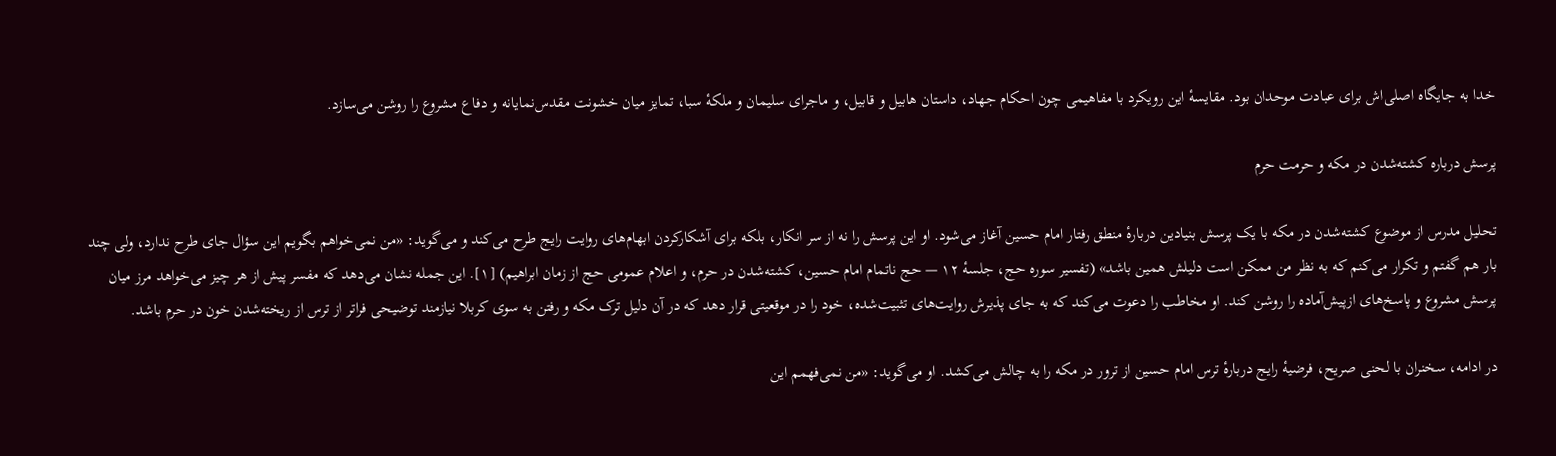خدا به جایگاه اصلی‌اش برای عبادت موحدان بود. مقایسهٔ این رویکرد با مفاهیمی چون احکام جهاد، داستان هابیل و قابیل، و ماجرای سلیمان و ملکهٔ سبا، تمایز میان خشونت مقدس‌نمایانه و دفاع مشروع را روشن می‌سازد.

پرسش درباره کشته‌شدن در مکه و حرمت حرم

تحلیل مدرس از موضوع کشته‌شدن در مکه با یک پرسش بنیادین دربارهٔ منطق رفتار امام حسین آغاز می‌شود. او این پرسش را نه از سر انکار، بلکه برای آشکارکردن ابهام‌های روایت رایج طرح می‌کند و می‌گوید: «من نمی‌خواهم بگویم این سؤال جای طرح ندارد، ولی چند بار هم گفتم و تکرار می‌کنم که به نظر من ممکن است دلیلش همین باشد» (تفسیر سوره حج، جلسهٔ ۱۲ — حج ناتمام امام حسین، کشته‌شدن در حرم، و اعلام عمومی حج از زمان ابراهیم) [۱]. این جمله نشان می‌دهد که مفسر پیش از هر چیز می‌خواهد مرز میان پرسش مشروع و پاسخ‌های ازپیش‌آماده را روشن کند. او مخاطب را دعوت می‌کند که به جای پذیرش روایت‌های تثبیت‌شده، خود را در موقعیتی قرار دهد که در آن دلیل ترک مکه و رفتن به سوی کربلا نیازمند توضیحی فراتر از ترس از ریخته‌شدن خون در حرم باشد.

در ادامه، سخنران با لحنی صریح، فرضیهٔ رایج دربارهٔ ترس امام حسین از ترور در مکه را به چالش می‌کشد. او می‌گوید: «من نمی‌فهمم این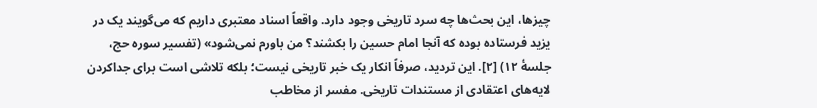چیزها، این بحث‌ها چه سرد تاریخی وجود دارد. واقعاً اسناد معتبری داریم که می‌گویند یک در یزید فرستاده بوده که آنجا امام حسین را بکشند؟ من باورم نمی‌شود» (تفسیر سوره حج، جلسهٔ ۱۲) [۲]. این تردید، صرفاً انکار یک خبر تاریخی نیست؛ بلکه تلاشی است برای جداکردن لایه‌های اعتقادی از مستندات تاریخی. مفسر از مخاطب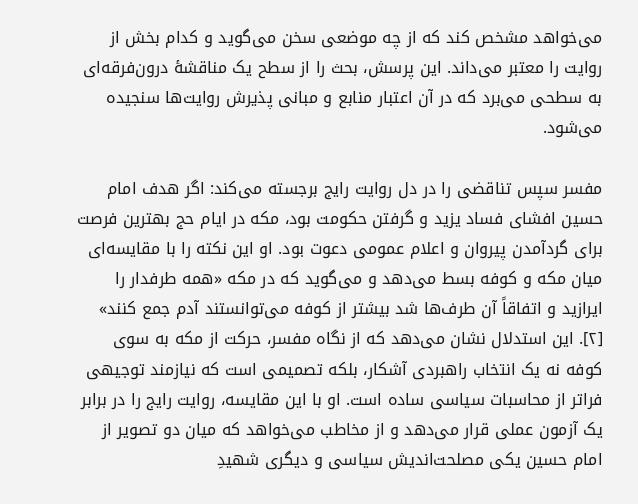می‌خواهد مشخص کند که از چه موضعی سخن می‌گوید و کدام بخش از روایت را معتبر می‌داند. این پرسش، بحث را از سطح یک مناقشهٔ درون‌فرقه‌ای به سطحی می‌برد که در آن اعتبار منابع و مبانی پذیرش روایت‌ها سنجیده می‌شود.

مفسر سپس تناقضی را در دل روایت رایج برجسته می‌کند: اگر هدف امام حسین افشای فساد یزید و گرفتن حکومت بود، مکه در ایام حج بهترین فرصت برای گردآمدن پیروان و اعلام عمومی دعوت بود. او این نکته را با مقایسه‌ای میان مکه و کوفه بسط می‌دهد و می‌گوید که در مکه «همه طرفدار را ایرازید و اتفاقاً آن طرف‌ها شد بیشتر از کوفه می‌توانستند آدم جمع کنند» [۲]. این استدلال نشان می‌دهد که از نگاه مفسر، حرکت از مکه به سوی کوفه نه یک انتخاب راهبردی آشکار، بلکه تصمیمی است که نیازمند توجیهی فراتر از محاسبات سیاسی ساده است. او با این مقایسه، روایت رایج را در برابر یک آزمون عملی قرار می‌دهد و از مخاطب می‌خواهد که میان دو تصویر از امام حسین یکی مصلحت‌اندیش سیاسی و دیگری شهیدِ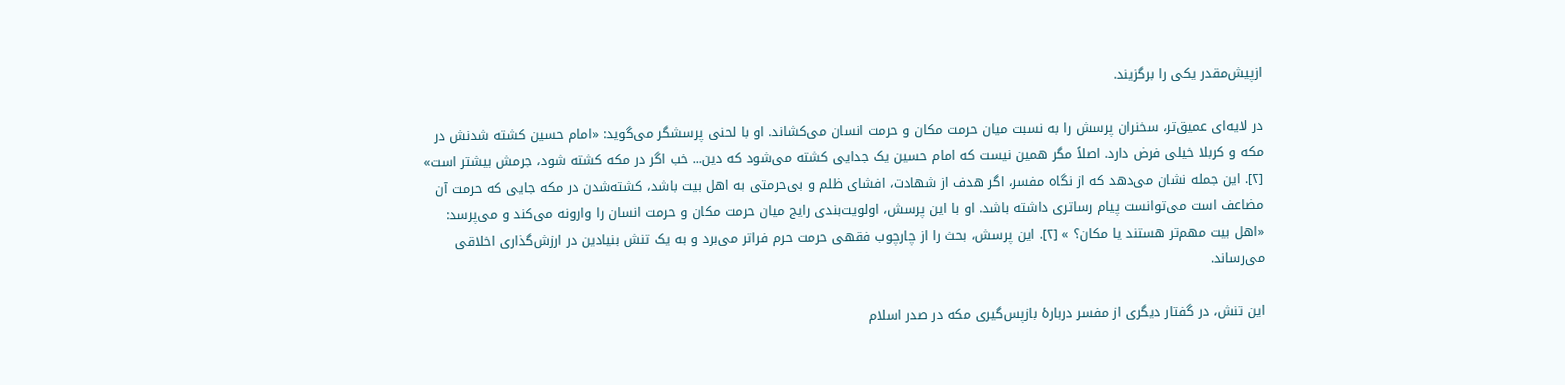ازپیش‌مقدر یکی را برگزیند.

در لایه‌ای عمیق‌تر، سخنران پرسش را به نسبت میان حرمت مکان و حرمت انسان می‌کشاند. او با لحنی پرسشگر می‌گوید: «امام حسین کشته شدنش در مکه و کربلا خیلی فرض دارد. اصلاً مگر همین نیست که امام حسین یک جدایی کشته می‌شود که دین... خب اگر در مکه کشته شود، جرمش بیشتر است» [۲]. این جمله نشان می‌دهد که از نگاه مفسر، اگر هدف از شهادت، افشای ظلم و بی‌حرمتی به اهل بیت باشد، کشته‌شدن در مکه جایی که حرمت آن مضاعف است می‌توانست پیام رساتری داشته باشد. او با این پرسش، اولویت‌بندی رایج میان حرمت مکان و حرمت انسان را وارونه می‌کند و می‌پرسد: «اهل بیت مهم‌تر هستند یا مکان؟ » [۲]. این پرسش، بحث را از چارچوب فقهی حرمت حرم فراتر می‌برد و به یک تنش بنیادین در ارزش‌گذاری اخلاقی می‌رساند.

این تنش، در گفتار دیگری از مفسر دربارهٔ بازپس‌گیری مکه در صدر اسلام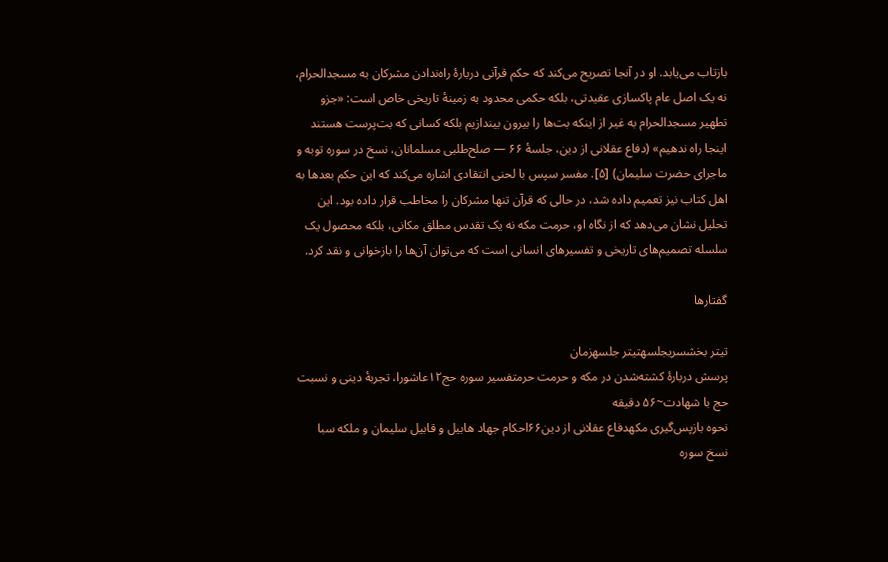بازتاب می‌یابد. او در آنجا تصریح می‌کند که حکم قرآنی دربارهٔ راه‌ندادن مشرکان به مسجدالحرام، نه یک اصل عام پاکسازی عقیدتی، بلکه حکمی محدود به زمینهٔ تاریخی خاص است: «جزو تطهیر مسجدالحرام به غیر از اینکه بت‌ها را بیرون بیندازیم بلکه کسانی که بت‌پرست هستند اینجا راه ندهیم» (دفاع عقلانی از دین، جلسهٔ ۶۶ — صلح‌طلبی مسلمانان، نسخ در سوره توبه و ماجرای حضرت سلیمان) [۵]. مفسر سپس با لحنی انتقادی اشاره می‌کند که این حکم بعدها به اهل کتاب نیز تعمیم داده شد، در حالی که قرآن تنها مشرکان را مخاطب قرار داده بود. این تحلیل نشان می‌دهد که از نگاه او، حرمت مکه نه یک تقدس مطلق مکانی، بلکه محصول یک سلسله تصمیم‌های تاریخی و تفسیرهای انسانی است که می‌توان آن‌ها را بازخوانی و نقد کرد.

گفتارها

تیتر بخشسریجلسهتیتر جلسهزمان
پرسش دربارهٔ کشته‌شدن در مکه و حرمت حرمتفسیر سوره حج۱۲عاشورا، تجربهٔ دینی و نسبت حج با شهادت~۵۶ دقیقه
نحوه بازپس‌گیری مکهدفاع عقلانی از دین۶۶احکام جهاد هابیل و قابیل سلیمان و ملکه سبا نسخ سوره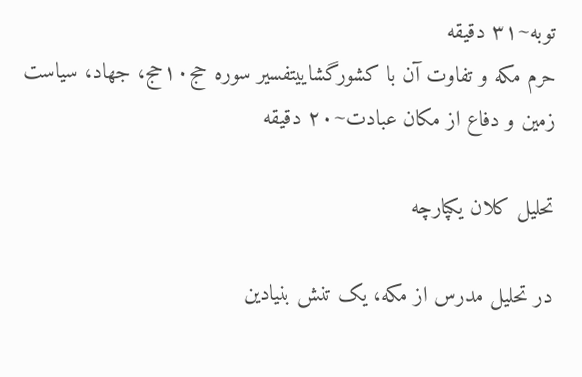توبه~۳۱ دقیقه
حرم مکه و تفاوت آن با کشورگشاییتفسیر سوره حج۱۰حج، جهاد، سیاست زمین و دفاع از مکان عبادت~۲۰ دقیقه

تحلیل کلان یکپارچه

در تحلیل مدرس از مکه، یک تنش بنیادین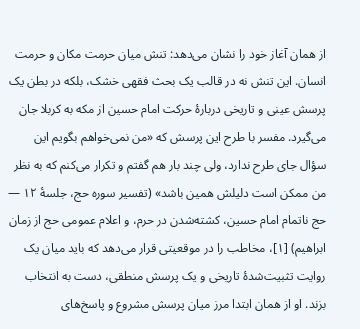از همان آغاز خود را نشان می‌دهد: تنش میان حرمت مکان و حرمت انسان. این تنش نه در قالب یک بحث فقهی خشک، بلکه در بطن یک پرسش عینی و تاریخی دربارهٔ حرکت امام حسین از مکه به کربلا جان می‌گیرد. مفسر با طرح این پرسش که «من نمی‌خواهم بگویم این سؤال جای طرح ندارد، ولی چند بار هم گفتم و تکرار می‌کنم که به نظر من ممکن است دلیلش همین باشد» (تفسیر سوره حج، جلسهٔ ۱۲ — حج ناتمام امام حسین، کشته‌شدن در حرم، و اعلام عمومی حج از زمان ابراهیم) [۱]، مخاطب را در موقعیتی قرار می‌دهد که باید میان یک روایت تثبیت‌شدهٔ تاریخی و یک پرسش منطقی، دست به انتخاب بزند. او از همان ابتدا مرز میان پرسش مشروع و پاسخ‌های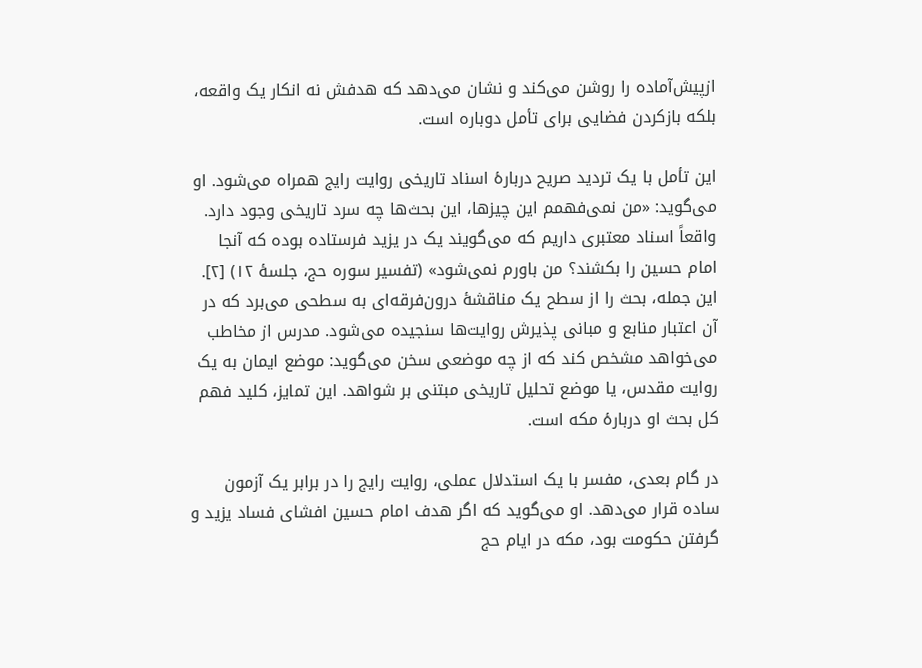ازپیش‌آماده را روشن می‌کند و نشان می‌دهد که هدفش نه انکار یک واقعه، بلکه بازکردن فضایی برای تأمل دوباره است.

این تأمل با یک تردید صریح دربارهٔ اسناد تاریخی روایت رایج همراه می‌شود. او می‌گوید: «من نمی‌فهمم این چیزها، این بحث‌ها چه سرد تاریخی وجود دارد. واقعاً اسناد معتبری داریم که می‌گویند یک در یزید فرستاده بوده که آنجا امام حسین را بکشند؟ من باورم نمی‌شود» (تفسیر سوره حج، جلسهٔ ۱۲) [۲]. این جمله، بحث را از سطح یک مناقشهٔ درون‌فرقه‌ای به سطحی می‌برد که در آن اعتبار منابع و مبانی پذیرش روایت‌ها سنجیده می‌شود. مدرس از مخاطب می‌خواهد مشخص کند که از چه موضعی سخن می‌گوید: موضع ایمان به یک روایت مقدس، یا موضع تحلیل تاریخی مبتنی بر شواهد. این تمایز، کلید فهم کل بحث او دربارهٔ مکه است.

در گام بعدی، مفسر با یک استدلال عملی، روایت رایج را در برابر یک آزمون ساده قرار می‌دهد. او می‌گوید که اگر هدف امام حسین افشای فساد یزید و گرفتن حکومت بود، مکه در ایام حج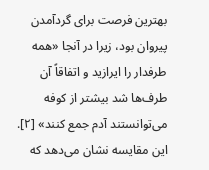بهترین فرصت برای گردآمدن پیروان بود، زیرا در آنجا «همه طرفدار را ایرازید و اتفاقاً آن طرف‌ها شد بیشتر از کوفه می‌توانستند آدم جمع کنند» [۲]. این مقایسه نشان می‌دهد که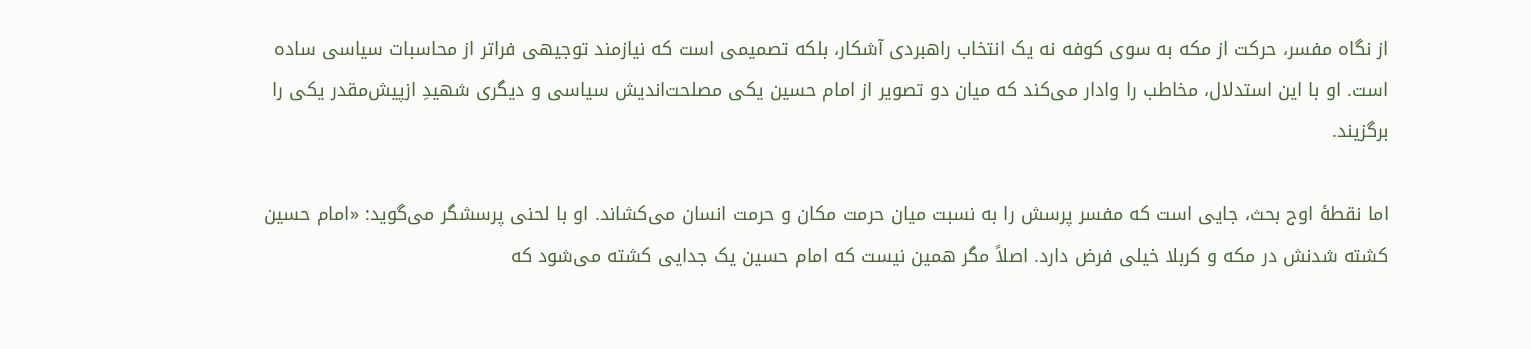از نگاه مفسر، حرکت از مکه به سوی کوفه نه یک انتخاب راهبردی آشکار، بلکه تصمیمی است که نیازمند توجیهی فراتر از محاسبات سیاسی ساده است. او با این استدلال، مخاطب را وادار می‌کند که میان دو تصویر از امام حسین یکی مصلحت‌اندیش سیاسی و دیگری شهیدِ ازپیش‌مقدر یکی را برگزیند.

اما نقطهٔ اوج بحث، جایی است که مفسر پرسش را به نسبت میان حرمت مکان و حرمت انسان می‌کشاند. او با لحنی پرسشگر می‌گوید: «امام حسین کشته شدنش در مکه و کربلا خیلی فرض دارد. اصلاً مگر همین نیست که امام حسین یک جدایی کشته می‌شود که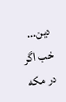دین... خب اگر در مکه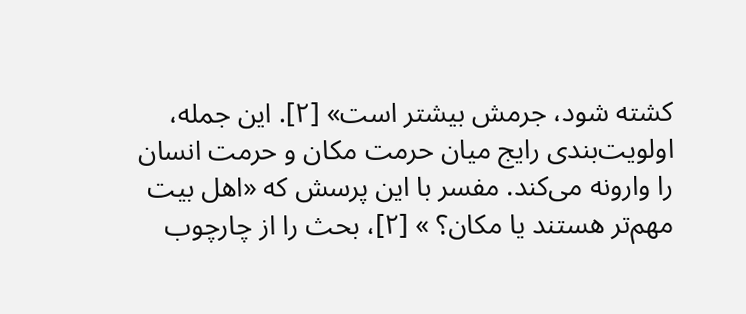کشته شود، جرمش بیشتر است» [۲]. این جمله، اولویت‌بندی رایج میان حرمت مکان و حرمت انسان را وارونه می‌کند. مفسر با این پرسش که «اهل بیت مهم‌تر هستند یا مکان؟ » [۲]، بحث را از چارچوب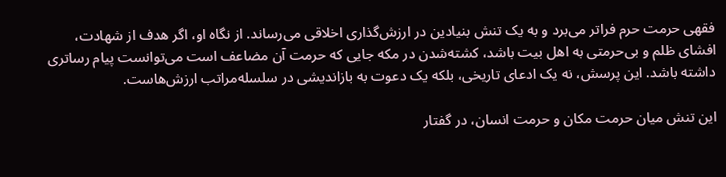فقهی حرمت حرم فراتر می‌برد و به یک تنش بنیادین در ارزش‌گذاری اخلاقی می‌رساند. از نگاه او، اگر هدف از شهادت، افشای ظلم و بی‌حرمتی به اهل بیت باشد، کشته‌شدن در مکه جایی که حرمت آن مضاعف است می‌توانست پیام رساتری داشته باشد. این پرسش، نه یک ادعای تاریخی، بلکه یک دعوت به بازاندیشی در سلسله‌مراتب ارزش‌هاست.

این تنش میان حرمت مکان و حرمت انسان، در گفتار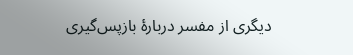دیگری از مفسر دربارهٔ بازپس‌گیری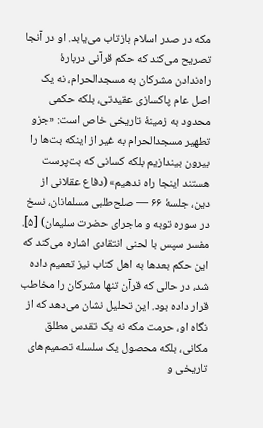مکه در صدر اسلام بازتاب می‌یابد. او در آنجا تصریح می‌کند که حکم قرآنی دربارهٔ راه‌ندادن مشرکان به مسجدالحرام، نه یک اصل عام پاکسازی عقیدتی، بلکه حکمی محدود به زمینهٔ تاریخی خاص است: «جزو تطهیر مسجدالحرام به غیر از اینکه بت‌ها را بیرون بیندازیم بلکه کسانی که بت‌پرست هستند اینجا راه ندهیم» (دفاع عقلانی از دین، جلسهٔ ۶۶ — صلح‌طلبی مسلمانان، نسخ در سوره توبه و ماجرای حضرت سلیمان) [۵]. مفسر سپس با لحنی انتقادی اشاره می‌کند که این حکم بعدها به اهل کتاب نیز تعمیم داده شد، در حالی که قرآن تنها مشرکان را مخاطب قرار داده بود. این تحلیل نشان می‌دهد که از نگاه او، حرمت مکه نه یک تقدس مطلق مکانی، بلکه محصول یک سلسله تصمیم‌های تاریخی و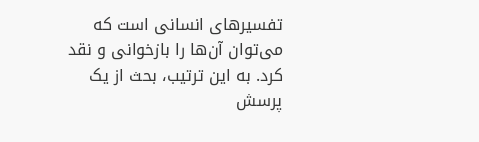تفسیرهای انسانی است که می‌توان آن‌ها را بازخوانی و نقد کرد. به این ترتیب، بحث از یک پرسش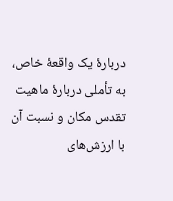دربارهٔ یک واقعهٔ خاص، به تأملی دربارهٔ ماهیت تقدس مکان و نسبت آن با ارزش‌های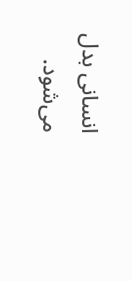انسانی بدل می‌شود.